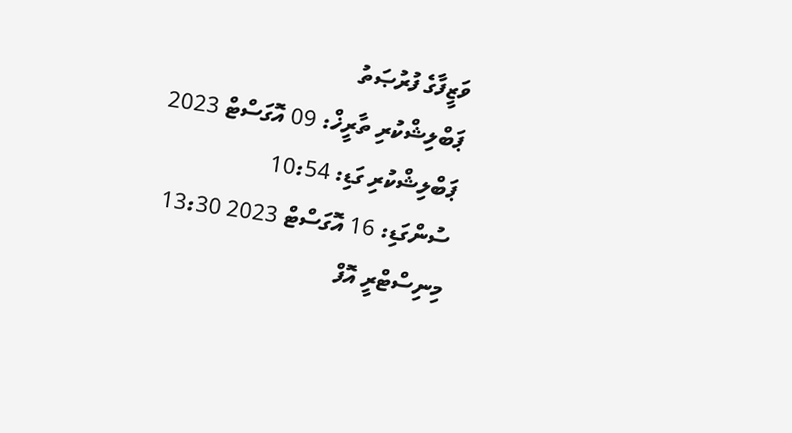ވަޒީފާގެ ފުރުޞަތު
ޕަބްލިޝްކުރި ތާރީޚް: 09 އޮގަސްޓް 2023
ޕަބްލިޝްކުރި ގަޑި: 10:54
ސުންގަޑި: 16 އޮގަސްޓް 2023 13:30
މިނިސްޓްރީ އޮފް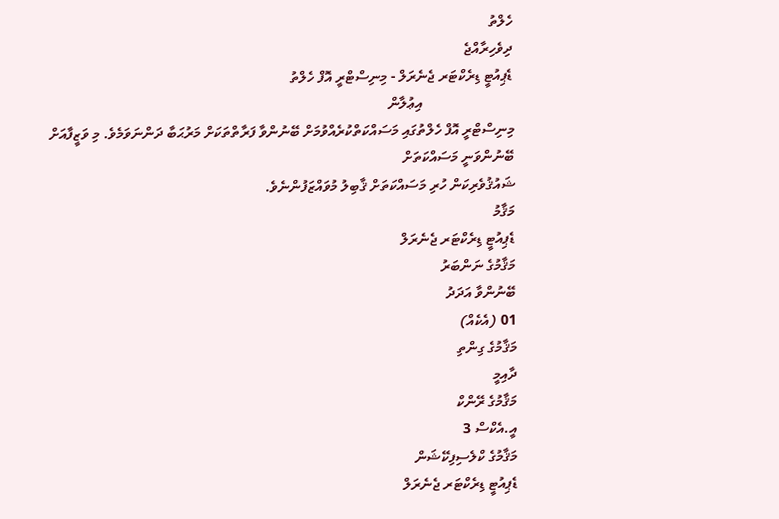ހެލްތު
ދިވެހިރާއްޖެ
ޑެޕިއުޓީ ޑިރެކްޓަރ ޖެނެރަލް - މިނިސްޓްރީ އޮފް ހެލްތު
                         އިޢުލާން
މިނިސްޓްރީ އޮފް ހެލްތުގައި މަސައްކަތްކުރެއްވުމަށް ބޭނުންވާ ފަރާތްތަކަށް މަރުޙަބާ ދަންނަވަމެވެ. މި ވަޒީފާއަށް ބޭނުންވަނީ މަސައްކަތަށް
ޝައުޤުވެރިކަން ހުރި މަސައްކަތަށް ޤާބިލު މުވައްޒަފުންނެވެ.
މަޤާމު
ޑެޕިއުޓީ ޑިރެކްޓަރ ޖެނެރަލް
މަޤާމުގެ ނަންބަރު
ބޭނުންވާ އަދަދު
01 (އެކެއް)
މަޤާމުގެ ގިންތި
ދާއިމީ
މަޤާމުގެ ރޭންކް
އީ.އެކްސް 3
މަޤާމުގެ ކްލެސިފިކޭޝަން
ޑެޕިއުޓީ ޑިރެކްޓަރ ޖެނެރަލް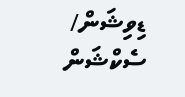ޑިވިޝަން/ ސެކްޝަން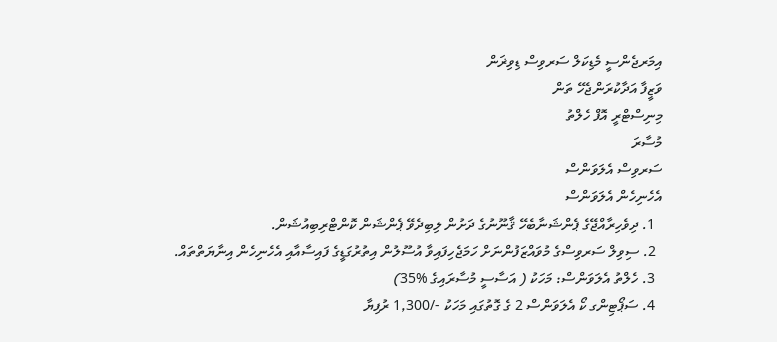އިމަރޖެންސީ މެޑިކަލް ސަރވިސް ޑިވިޜަން
ވަޒީފާ އަދާކުރަންޖެހޭ ތަން
މިނިސްޓްރީ އޮފް ހެލްތު
މުސާރަ
ސަރވިސް އެލަވަންސް
އެހެނިހެން އެލަވަންސް
  1. ދިވެހިރާއްޖޭގެ ޕެންޝަނާބެހޭ ޤާނޫނުގެ ދަށުން ލިބިދެވޭ ޕެންޝަން ކޮންޓްރިބިއުޝަން.
  2. ސިވިލް ސަރވިސްގެ މުވައްޒަފުންނަށް ހަމަޖެހިފައިވާ އުސޫލުން އިތުރުގަޑީގެ ފައިސާއާއި އެހެނިހެން އިނާޔަތްތައް.
  3. ހެލްތު އެލަވަންސް: މަހަކު ( އަސާސީ މުސާރައިގެ %35)
  4. ސަޕޯޓިންގ ކޯ އެލަވަންސް 2 ގެ ގޮތުގައި މަހަކު -/1,300 ރުފިޔާ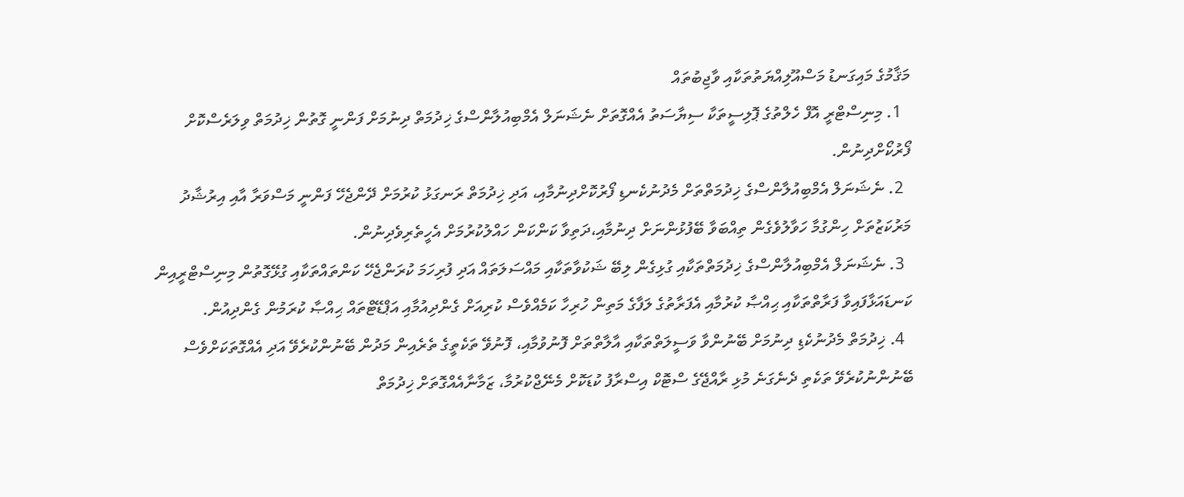މަޤާމުގެ މައިގަނޑު މަސްއޫލިއްޔަތުތަކާއި ވާޖިބުތައް
  1. މިނިސްޓްރީ އޮފް ހެލްތުގެ ޕޮލިސީތަކާ ސިޔާސަތު އެއްގޮތަށް ނެޝަނަލް އެމްބިއުލާންސްގެ ޚިދުމަތް ދިނުމަށް ފަންނީ ގޮތުން ޚިދުމަތް ވިލަރެސްކޮށް ފޯރުކޯށްދިނުން.
  2. ނެޝަނަލް އެމްބިއުލާންސްގެ ޚިދުމަތްތަށް މެދުނުކެނޑި ފޯރުކޮށްދިނުމާއި، އަދި ޚިދުމަތް ރަނގަޅު ކުރުމަށް ދޭންޖެހޭ ފަންނީ މަސްވަރާ އާއި އިރުޝާދު މަރުކަޒުތަށް ހިންގުމާ ހަވާލުވެގެން ތިއްބަވާ ބޭފުޅުންނަށް ދިނުމާއި،ދަތިވާ ކަންކަން ހައްލުކުރުމަށް އެހީތެރިވެދިނުން.
  3. ނެޝަނަލް އެމްބިއުލާންސްގެ ޚިދުމަތްތަކާއި ގުޅިގެން ލިބޭ ޝަކުވާތަކާއި މައްސަލަތައް އަދި ފުރިހަމަ ކުރަންޖެހޭ ކަންތައްތަކާއި ގުޅޭގޮތުން މިނިސްޓްރީއިން ކަނޑައަޅާފައިވާ ފަރާތްތަކާއި ޙިއްޞާ ކުރުމާއި އެފަރާތުގެ ލަފާގެ މަތިން ހުރިހާ ކަމެއްވެސް ކުރިއަށް ގެންދިއުމާއި އަޕްޑޭޓްތައް ޙިއްޞާ ކުރަމުން ގެންދިއުން.
  4. ޚިދުމަތް މެދުނުކެޑި ދިނުމަށް ބޭނުންވާ ވަސީލަތްތަކާއި އާލާތްތަށް ފޮނުވުމާއި، ފޮނުވޭ ތަކެތީގެ ތެރެއިން މަދުން ބޭނުންކުރެވޭ އަދި އެއްގޮތަކަށްވެސް ބޭނުންނުކުރެވޭ ތަކެތި ދެނެގަނެ މުޅި ރާއްޖޭގެ ސްޓޮކް އިސްރާފު ކުޑަކޮށް މެނޭޖްކުރުމާ، ޒަމާނާއެއްގޮތަށް ޚިދުމަތް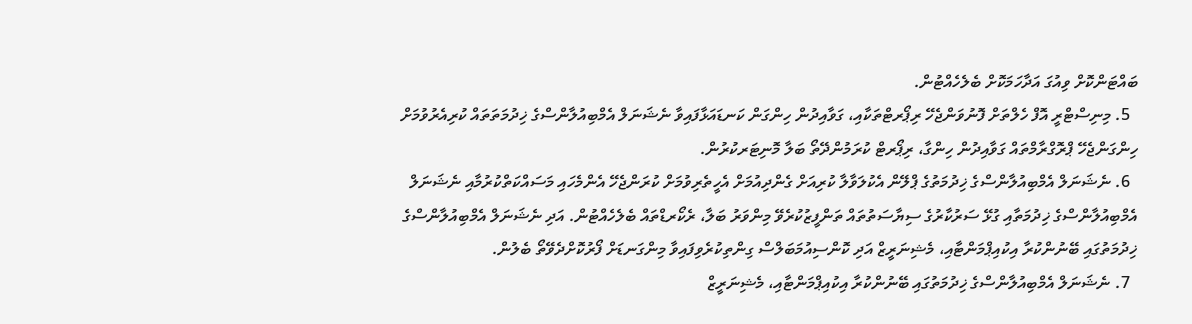ބައްޓަންކޮށް ވިއުގަ އަދާހަމަކޮށް ބެލެހެއްޓުން.
  5. މިނިސްޓްރީ އޮފް ހެލްތަށް ފޮނުވަންޖެހޭ ރިޕޯރޓްތަކާއި، ގަވާއިދުން ހިންގަން ކަނޑައަޅާފައިވާ ނެޝަނަލް އެމްބިއުލާންސްގެ ޚިދުމަތަތައް ކުރިއެރުވުމަށް ހިންގަންޖެހޭ ޕްރޮގްރާމްތައް ގަވާއިދުން ހިންގާ، ރިޕޯރޓް ކުރަމުންދޭތޯ ބަލާ މޮނިޓަރކުރުން.
  6. ނެޝަނަލް އެމްބިއުލާންސްގެ ޚިދުމަތުގެ ޕްލޭން އެކުލަވާލާ ކުރިއަށް ގެންދިއުމަށް އެހީތެރިވުމަށް ކުރަންޖެހޭ އެންމެހައި މަސައްކަތްކުރުމާއި ނެޝަނަލް އެމްބިއުލާންސްގެ ޚިދުމަތާއި ގުޅޭ ސަރުކާރުގެ ސިޔާސަތުތައް ތަންފީޒުކުރެވޭ މިންވަރު ބަލާ، ރެކޯރޑްތައް ބެލެހެއްޓުން. އަދި ނެޝަނަލް އެމްބިއުލާންސްގެ ޚިދުމަތުގައި ބޭނުންކުރާ އިކުއިޕްމަންޓާއި، މެޝިނަރީޒް އަދި ކޮންސިއުމަބަލްސް ގިންތިކުރެވިފައިވާ މިންގަނޑަށް ފޯރުކޮށްދެވޭތޯ ބެލުން.
  7. ނެޝަނަލް އެމްބިއުލާންސްގެ ޚިދުމަތުގައި ބޭނުންކުރާ އިކުއިޕްމަންޓާއި، މެޝިނަރީޒް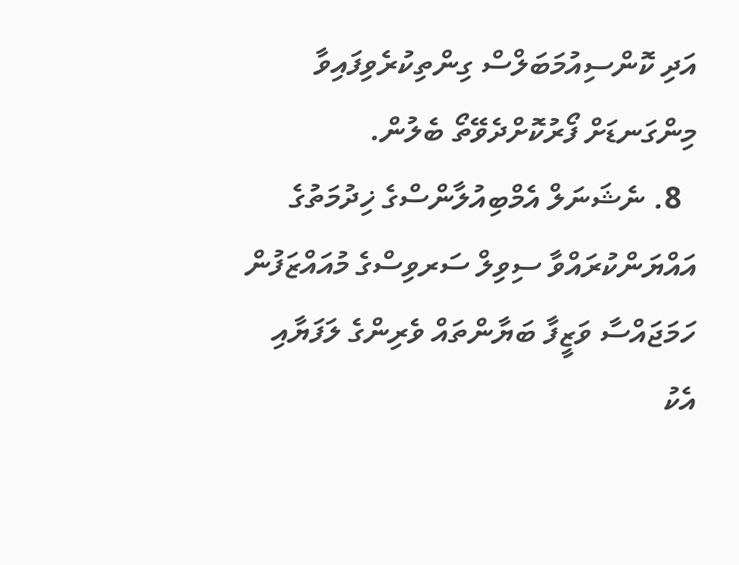އަދި ކޮންސިއުމަބަލްސް ގިންތިކުރެވިފައިވާ މިންގަނޑަށް ފޯރުކޮށްދެވޭތޯ ބެލުން.
  8. ނެޝަނަލް އެމްބިއުލާންސްގެ ޚިދުމަތުގެ އައްޔަންކުރައްވާ ސިވިލް ސަރވިސްގެ މުއައްޒަފުން ހަމަޖައްސާ ވަޒީފާ ބަޔާންތައް ވެރިންގެ ލަފަޔާއި އެކު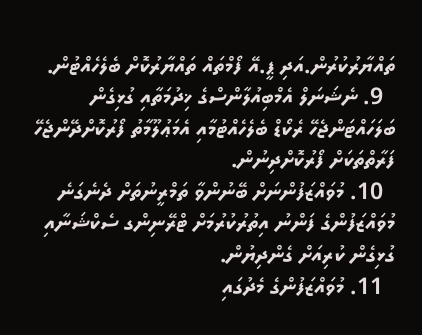ތައްޔާރުކުރުން.އަދި ޕީ.އޭ ފޯމްތައް ތައްޔާރުކޮށް ބެލެހެއްޓުން.
  9. ނެޝަނަލް އެމްބިއުލާންސްގެ ޚިދުމަތާއި ގުޅިގެން ބަލަހައްޓަންޖެހޭ ރެކޯޑް ބެލެހެއްޓުމާއި އެމަޢުލޫމާތު ފޯރުކޮށްދޭންޖެހޭ ފަރާތްތަކަށް ފޯރުކޮށްދިނުން.
  10. މުވައްޒަފުންނަށް ބޭނުންވާ ތަމްރީނުތަށް ދެނެގަނެ މުވައްޒަފުންގެ ފަންނު އިތުރުކުރުމަށް ޓްރޭނިންގ ސެކްޝަނާއި ގުޅިގެން ކުރިއަށް ގެންދިޔުން.
  11. މުވައްޒަފުންގެ މެދުގައި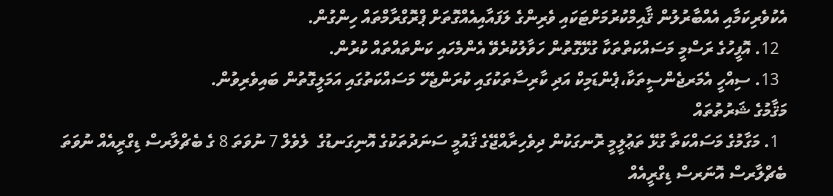އެކުވެރިކަމާއި އެއްބާރުލުން ޤާއިމްކުރުމަށްޓަކައި ވެރިންގެ ލަފައާއިއެއްގޮތަށް ޕްރޮގްރާމްތައް ހިންގުން.
  12. އޮފީހުގެ ރަސްމީ މަސައްކަތްތަކާ ގުޅޭގޮތުން ހަވާލުކުރެވޭ އެންމެހައި ކަންތައްތައް ކުރުން.
  13. ސިއްހީ އެމަރޖެންސީތަކާ،ޕެންޑަމިކް އަދި ކާރިސާތަކުގައި ކުރަންޖެހޭ މަސައްކަތުގައި އަމަލީގޮތުން ބައިވެރިވުން.
މަޤާމުގެ ޝަރުތުތައް
  1. މަގާމުގެ މަސައްކަތާ ގުޅޭ ތަޢުލީމީ ރޮނގަކުން ދިވެހިރާއްޖޭގެ ޤައުމީ ސަނަދުތަކުގެ އޮނިގަނޑުގެ  ލެވެލް 7 ނުވަތަ 8 ގެ ބެޗްލާރސް ޑިގްރީއެއް ނުވަތަ ބެޗްލާރސް އޮނަރސް ޑިގްރީއެއް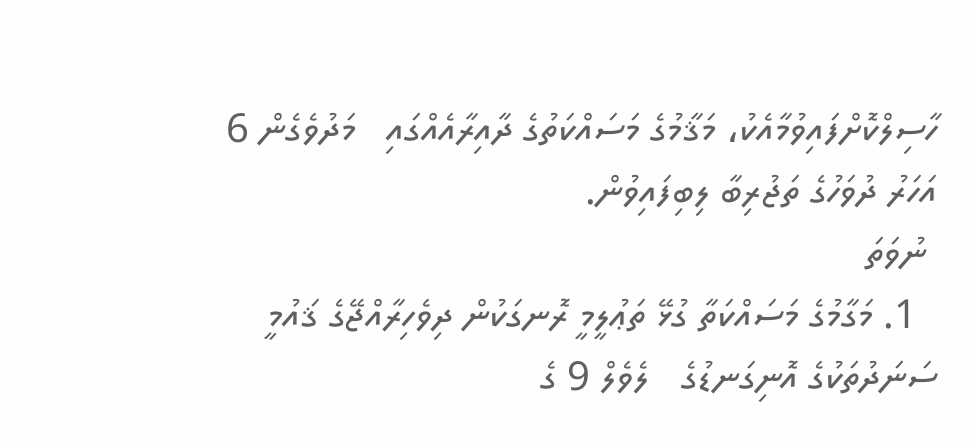ހާސިލްކޮށްފައިވުމާއެކު، މަޤާމުގެ މަސައްކަތުގެ ދާއިރާއެއްގައި   މަދުވެގެން 6 އަހަރު ދުވަހުގެ ތަޖުރިބާ ލިބިފައިވުން.
 ނުވަތަ
  1. މަގާމުގެ މަސައްކަތާ ގުޅޭ ތަޢުލީމީ ރޮނގަކުން ދިވެހިރާއްޖޭގެ ޤައުމީ ސަނަދުތަކުގެ އޮނިގަނޑުގެ   ލެވެލް 9 ގެ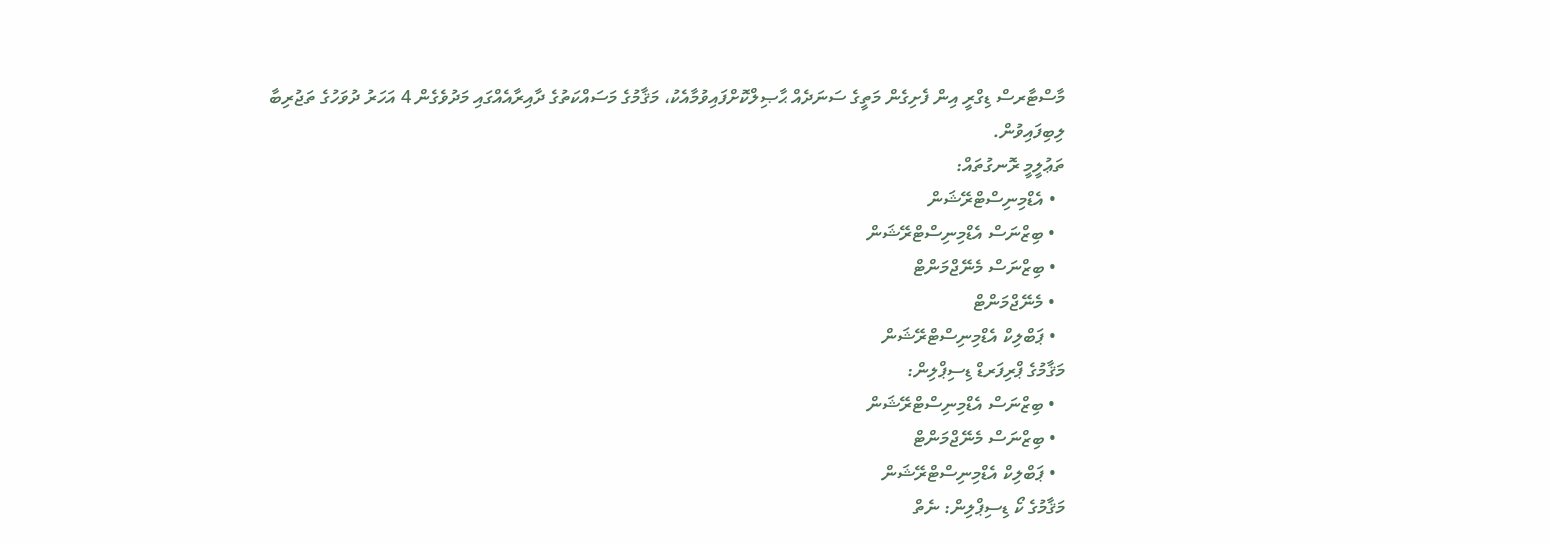މާސްޓާރސް ޑިގްރީ އިން ފެށިގެން މަތީގެ ސަނަދެއް ޙާޞިލްކޮށްފައިވުމާއެކު، މަޤާމުގެ މަސައްކަތުގެ ދާއިރާއެއްގައި މަދުވެގެން 4 އަހަރު ދުވަހުގެ ތަޖުރިބާ ލިބިފައިވުން.
ތަޢުލީމީ ރޮނގުތައް:
  • އެޑްމިނިސްޓްރޭޝަން
  • ބިޒްނަސް އެޑްމިނިސްޓްރޭޝަން
  • ބިޒްނަސް މެނޭޖްމަންޓް
  • މެނޭޖްމަންޓް
  • ޕަބްލިކް އެޑްމިނިސްޓްރޭޝަން
މަޤާމުގެ ޕްރިފަރޑް ޑިސިޕްލިން:
  • ބިޒްނަސް އެޑްމިނިސްޓްރޭޝަން
  • ބިޒްނަސް މެނޭޖްމަންޓް
  • ޕަބްލިކް އެޑްމިނިސްޓްރޭޝަން
މަޤާމުގެ ކޯ ޑިސިޕްލިން: ނެތް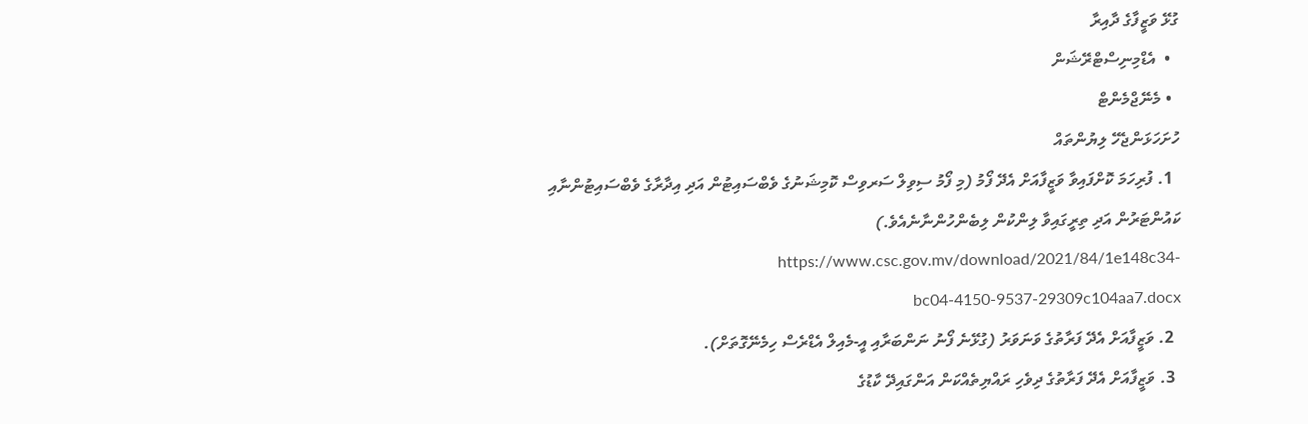ގުޅޭ ވަޒީފާގެ ދާއިރާ
  •  އެޑްމިނިސްޓްރޭޝަން
  • މެނޭޖްމެންޓް
ހުށަހަޅަންޖެހޭ ލިޔުންތައް
  1. ފުރިހަމަ ކޮށްފައިވާ ވަޒީފާއަށް އެދޭ ފޯމު (މި ފޯމު ސިވިލް ސަރވިސް ކޮމިޝަނުގެ ވެބްސައިޓުން އަދި އިދާރާގެ ވެބްސައިޓުންނާއި ކައުންޓަރުން އަދި ތިރީގައިވާ ލިންކުން ލިބެންހުންނާނެއެވެ.)  https://www.csc.gov.mv/download/2021/84/1e148c34-bc04-4150-9537-29309c104aa7.docx
  2. ވަޒީފާއަށް އެދޭ ފަރާތުގެ ވަނަވަރު (ގުޅޭނެ ފޯނު ނަންބަރާއި އީ-މެއިލް އެޑްރެސް ހިމެނޭގޮތަށް).
  3. ވަޒީފާއަށް އެދޭ ފަރާތުގެ ދިވެހި ރައްޔިތެއްކަން އަންގައިދޭ ކާޑުގެ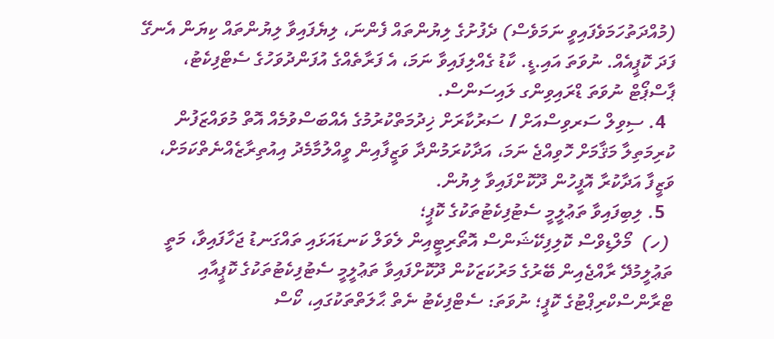(މުއްދަތުހަމަވެފައިވީ ނަމަވެސް) ދެފުށުގެ ލިޔުންތައް ފެންނަ، ލިޔެފައިވާ ލިޔުންތައް ކިޔަން އެނގޭ ފަދަ ކޮޕީއެއް. ނުވަތަ އައި.ޑީ. ކާޑު ގެއްލިފައިވާ ނަމަ، އެ ފަރާތެއްގެ އުފަންދުވަހުގެ ސެޓްފިކެޓު، ޕާސްޕޯޓް ނުވަތަ ޑްރައިވިންގ ލައިސަންސް.
  4. ސިވިލް ސަރވިސްއަށް / ސަރުކާރަށް ޚިދުމަތްކުރުމުގެ އެއްބަސްވުމެއް އޮތް މުވައްޒަފުން ކުރިމަތިލާ މަޤާމަށް ހޮވިއްޖެ ނަމަ، އަދާކުރަމުންދާ ވަޒީފާއިން ވީއްލުމާމެދު އިއުތިރާޒެއްނެތްކަމަށް، ވަޒީފާ އަދާކުރާ އޮފީހުން ދޫކޮށްފައިވާ ލިޔުން.
  5. ލިބިފައިވާ ތަޢުލީމީ ސެޓުފިކެޓުތަކުގެ ކޮޕީ؛
 (ހ)  މޯލްޑިވްސް ކޮލިފިކޭޝަންސް އޮތޯރިޓީއިން ލެވަލް ކަނޑައަޅައި ތައްގަނޑު ޖަހާފައިވާ، މަތީ ތަޢުލީމުދޭ ރާއްޖެއިން ބޭރުގެ މަރުކަޒަކުން ދޫކޮށްފައިވާ ތަޢުލީމީ ސެޓުފިކެޓުތަކުގެ ކޮޕީއާއި ޓްރާންސްކްރިޕްޓުގެ ކޮޕީ؛ ނުވަތަ: ސެޓްފިކެޓު ނެތް ޙާލަތްތަކުގައި، ކޯސް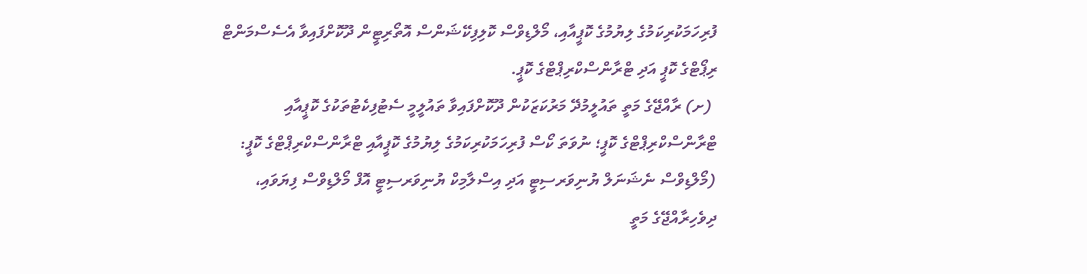ފުރިހަމަކުރިކަމުގެ ލިޔުމުގެ ކޮޕީއާއި، މޯލްޑިވްސް ކޮލިފިކޭޝަންސް އޮތޯރިޓީން ދޫކޮށްފައިވާ އެސެސްމަންޓް ރިޕޯޓްގެ ކޮޕީ އަދި ޓްރާންސްކްރިޕްޓްގެ ކޮޕީ.
 (ށ) ރާއްޖޭގެ މަތީ ތައުލީމުދޭ މަރުކަޒަކުން ދޫކޮށްފައިވާ ތައުލީމީ ސެޓުފިކެޓުތަކުގެ ކޮޕީއާއި ޓްރާންސްކްރިޕްޓްގެ ކޮޕީ؛ ނުވަތަ ކޯސް ފުރިހަމަކުރިކަމުގެ ލިޔުމުގެ ކޮޕީއާއި ޓްރާންސްކްރިޕްޓްގެ ކޮޕީ: (މޯލްޑިވްސް ނެޝަނަލް ޔުނިވަރސިޓީ އަދި އިސްލާމިކް ޔުނިވަރސިޓީ އޮފް މޯލްޑިވްސް ފިޔަވައި، ދިވެހިރާއްޖޭގެ މަތީ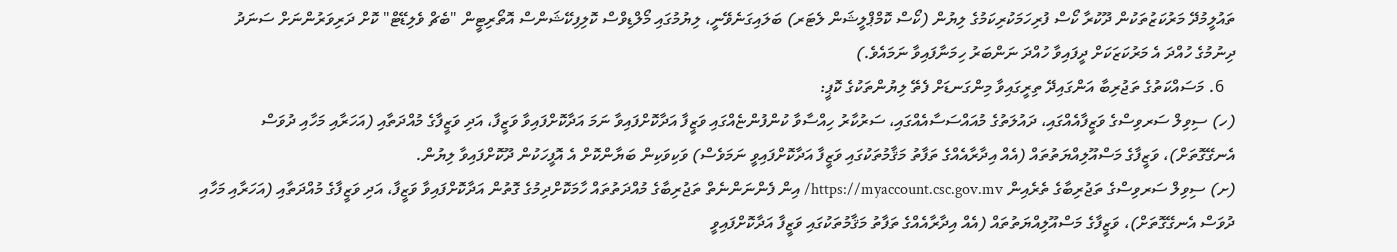ތައުލީމުދޭ މަރުކަޒުތަކުން ދޫކުރާ ކޯސް ފުރިހަމަކުރިކަމުގެ ލިޔުން (ކޯސް ކޮމްޕްލީޝަން ލެޓަރ) ބަލައިގަނެވޭނީ، ލިޔުމުގައި މޯލްޑިވްސް ކޮލިފިކޭޝަންސް އޮތޯރިޓީން "ބެޗް ވެލިޑޭޓް" ކޮށް ދަރިވަރުންނަށް ސަނަދު ދިނުމުގެ ހުއްދަ އެ މަރުކަޒަކަށް ދީފައިވާ ހުއްދަ ނަންބަރު ހިމަނާފައިވާ ނަމައެވެ.)
   6. މަސައްކަތުގެ ތަޖުރިބާ އަންގައިދޭ ތިރީގައިވާ މިންގަނޑަށް ފެތޭ ލިޔުންތަކުގެ ކޮޕީ:
(ހ) ސިވިލް ސަރވިސްގެ ވަޒީފާއެއްގައި، ދައުލަތުގެ މުއައްސަސާއެއްގައި، ސަރުކާރު ހިއްސާވާ ކުންފުންޏެއްގައި ވަޒީފާ އަދާކޮށްފައިވާ ނަމަ އަދާކޮށްފައިވާ ވަޒީފާ، އަދި ވަޒީފާގެ މުއްދަތާއި (އަހަރާއި މަހާއި ދުވަސް އެނގޭގޮތަށް)، ވަޒީފާގެ މަސްއޫލިއްޔަތުތައް (އެއް އިދާރާއެއްގެ ތަފާތު މަޤާމުތަކުގައި ވަޒީފާ އަދާކޮށްފައިވީ ނަމަވެސް) ވަކިވަކިން ބަޔާންކޮށް އެ އޮފީހަކުން ދޫކޮށްފައިވާ ލިޔުން.
(ށ) ސިވިލް ސަރވިސްގެ ތަޖުރިބާގެ ތެރެއިން https://myaccount.csc.gov.mv/ އިން ފެންނަންނެތް ތަޖުރިބާގެ މުއްދަތުތައް ހާމަކޮށްދިމުގެ ގޮތުން އަދާކޮށްފައިވާ ވަޒީފާ، އަދި ވަޒީފާގެ މުއްދަތާއި (އަހަރާއި މަހާއި ދުވަސް އެނގޭގޮތަށް)، ވަޒީފާގެ މަސްއޫލިއްޔަތުތައް (އެއް އިދާރާއެއްގެ ތަފާތު މަޤާމުތަކުގައި ވަޒީފާ އަދާކޮށްފައިވީ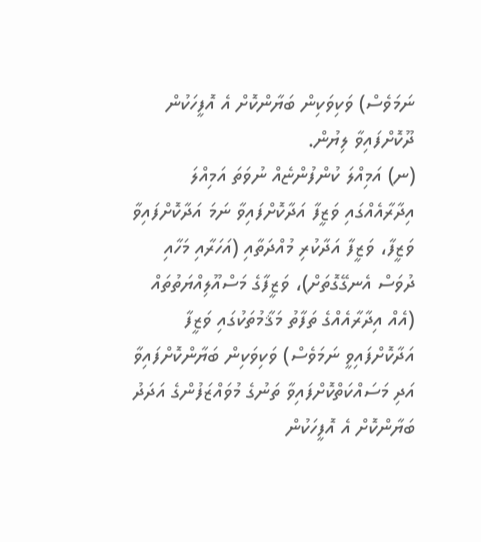ނަމަވެސް) ވަކިވަކިން ބަޔާންކޮށް އެ އޮފީހަކުން ދޫކޮށްފައިވާ ލިޔުން.
(ނ) އަމިއްލަ ކުންފުންޏެއް ނުވަތަ އަމިއްލަ އިދާރާއެއްގައި ވަޒީފާ އަދާކޮށްފައިވާ ނަމަ އަދާކޮށްފައިވާ ވަޒީފާ، ވަޒީފާ އަދާކުރި މުއްދަތާއި (އަހަރާއި މަހާއި ދުވަސް އެނގޭގޮތަށް)، ވަޒީފާގެ މަސްއޫލިއްޔަތުތައް (އެއް އިދާރާއެއްގެ ތަފާތު މަޤާމުތަކުގައި ވަޒީފާ އަދާކޮށްފައިވީ ނަމަވެސް) ވަކިވަކިން ބަޔާންކޮށްފައިވާ އަދި މަސައްކަތްކޮށްފައިވާ ތަނުގެ މުވައްޒަފުންގެ އަދަދު ބަޔާންކޮށް އެ އޮފީހަކުން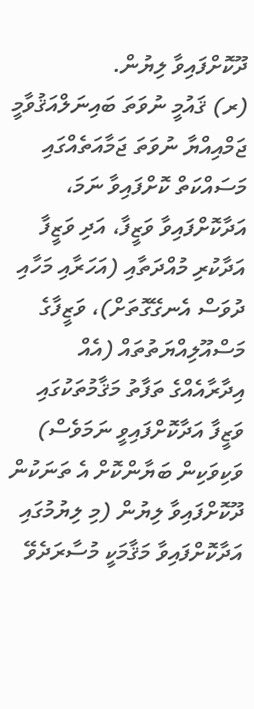ދޫކޮށްފައިވާ ލިޔުން.
(ރ) ޤައުމީ ނުވަތަ ބައިނަލްއަޤުވާމީ ޖަމްއިއްޔާ ނުވަތަ ޖަމާއަތެއްގައި މަސައްކަތް ކޮށްފައިވާ ނަމަ، އަދާކޮށްފައިވާ ވަޒީފާ، އަދި ވަޒީފާ އަދާކުރި މުއްދަތާއި (އަހަރާއި މަހާއި ދުވަސް އެނގޭގޮތަށް)، ވަޒީފާގެ މަސްއޫލިއްޔަތުތައް (އެއް އިދާރާއެއްގެ ތަފާތު މަޤާމުތަކުގައި ވަޒީފާ އަދާކޮށްފައިވީ ނަމަވެސް) ވަކިވަކިން ބަޔާންކޮށް އެ ތަނަކުން ދޫކޮށްފައިވާ ލިޔުން (މި ލިޔުމުގައި އަދާކޮށްފައިވާ މަޤާމަކީ މުސާރަދެވޭ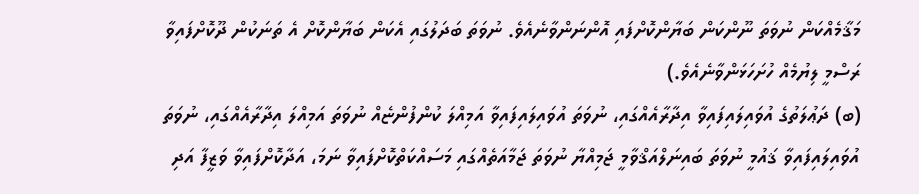މަޤާމެއްކަން ނުވަތަ ނޫންކަން ބަޔާންކޮށްފައި އޮންނަންވާނެއެވެ. ނުވަތަ ބަދަލުގައި އެކަން ބަޔާންކޮށް އެ ތަނަކުން ދޫކޮށްފައިވާ ރަސްމީ ލިޔުމެއް ހުށަހަޅަންވާނެއެވެ.)
(ބ) ދަޢުލަތުގެ އުވައިލައިފައިވާ އިދާރާއެއްގައި، ނުވަތަ އުވައިލައިފައިވާ އަމިއްލަ ކުންފުންޏެއް ނުވަތަ އަމިއްލަ އިދާރާއެއްގައި، ނުވަތަ އުވައިލައިފައިވާ ޤައުމީ ނުވަތަ ބައިނަލްއަޤްވާމީ ޖަމިއްޔާ ނުވަތަ ޖަމާއަތެއްގައި މަސައްކަތްކޮށްފައިވާ ނަމަ، އަދާކޮށްފައިވާ ވަޒީފާ އަދި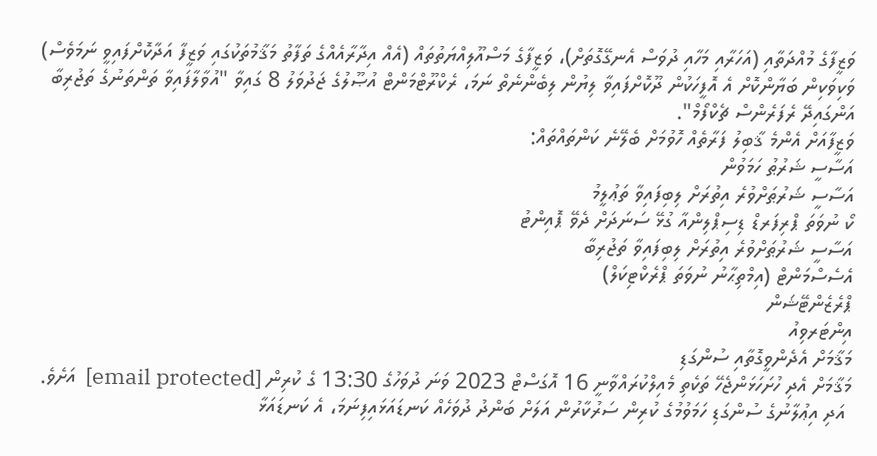ވަޒީފާގެ މުއްދަތާއި (އަހަރާއި މަހާއި ދުވަސް އެނގޭގޮތަށް)، ވަޒީފާގެ މަސްއޫލިއްޔަތުތައް (އެއް އިދާރާއެއްގެ ތަފާތު މަޤާމުތަކުގައި ވަޒީފާ އަދާކޮށްފައިވީ ނަމަވެސް) ވަކިވަކިން ބަޔާންކޮށް އެ އޮފީހަކުން ދޫކޮށްފައިވާ ލިޔުން ލިބެންނެތް ނަމަ، ރެކްރޫޓްމަންޓް އުޞޫލުގެ ޖަދުވަލު 8 ގައިވާ "އުވާލާފައިވާ ތަންތަނުގެ ތަޖުރިބާ އަންގައިދޭ ރެފަރެންސް ޗެކްފޯމް".
ވަޒީފާއަށް އެންމެ ޤާބިލު ފަރާތެއް ހޮވުމަށް ބެލޭނެ ކަންތައްތައް:
އަސާސީ ޝަރުޠު ހަމަވުން
އަސާސީ ޝަރުޠަށްވުރެ އިތުރަށް ލިބިފައިވާ ތަޢުލީމު
ކޯ ނުވަތަ ޕްރިފަރޑް ޑިސިޕްލިންއާ ގުޅޭ ސަނަދަށް ދެވޭ ޕޮއިންޓު
އަސާސީ ޝަރުޠަށްވުރެ އިތުރަށް ލިބިފައިވާ ތަޖުރިބާ
އެސެސްމަންޓް (އިމްތިޙާނު ނުވަތަ ޕްރެކްޓިކަލް)
ޕްރެޒެންޓޭޝަން
އިންޓަރވިއު
މަޤާމަށް އެދެންވީގޮތާއި ސުންގަޑި
މަޤާމަށް އެދި ހުށަހަޅަންޖެހޭ ތަކެތި މެއިލްކުރައްވާނީ 16 އޮގަސްޓް 2023 ވަނަ ދުވަހުގެ 13:30 ގެ ކުރިން [email protected]  އަށެވެ.
 އަދި އިޢުލާނުގެ ސުންގަޑި ހަމަވުމުގެ ކުރިން ސަރުކާރުން އަލަށް ބަންދު ދުވަހެއް ކަނޑައަޅައިފިނަމަ، އެ ކަނޑައަޅާ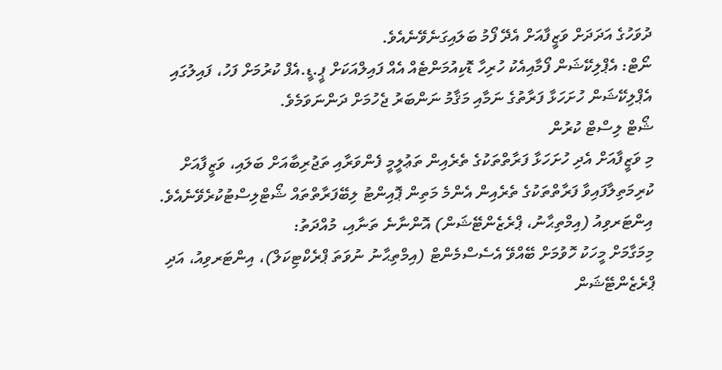ދުވަހުގެ އަދަދަށް ވަޒީފާއަށް އެދޭ ފޯމު ބަލައިގަނެވޭނެއެވެ.
ނޯޓް: އެޕްލިކޭޝަން ފޯމާއިއެކު ހުރިހާ ޑޮކިއުމަންޓެއް އެއް ފައިލްއަކަށް ޕީ.ޑީ.އެފް ކުރުމަށް ފަހު، ފައިލުގައި އެޕްލިކޭޝަން ހުށަހަޅާ ފަރާތުގެ ނަމާއި މަޤާމު ނަންބަރު ޖެހުމަށް ދަންނަވަމެވެ.
ޝޯޓް ލިސްޓް ކުރުން
މި ވަޒީފާއަށް އެދި ހުށަހަޅާ ފަރާތްތަކުގެ ތެރެއިން ތަޢުލީމީ ފެންވަރާއި ތަޖުރިބާއަށް ބަލައި، ވަޒީފާއަށް ކުރިމަތިލާފައިވާ ފަރާތްތަކުގެ ތެރެއިން އެންމެ މަތިން ޕޮއިންޓު ލިބޭފަރާތްތައް ޝޯޓްލިސްޓުކުރެވޭނެއެވެ.
އިންޓަރވިއު (އިމްތިޙާނު، ޕްރެޒެންޓޭޝަން) އޮންނާނެ ތަނާއި، މުއްދަތު:
މިމަގާމަށް މީހަކު ހޮވުމަށް ބޭއްވޭ އެސެސްމެންޓް (އިމްތިޙާނު ނުވަތަ ޕްރެކްޓިކަލް)، އިންޓަރވިއު، އަދި ޕްރެޒެންޓޭޝަން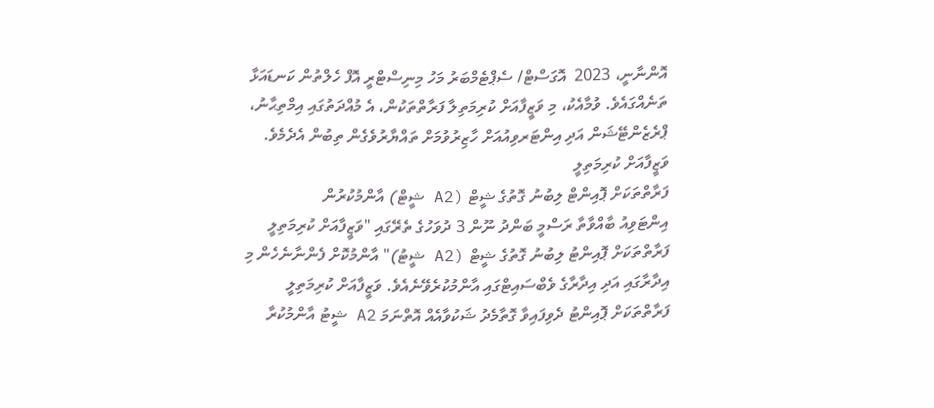އޮންނާނީ، 2023  އޮގަސްޓް/ ސެޕްޓެމްބަރު މަހު މިނިސްޓްރީ އޮފް ހެލްތުން ކަނޑައަޅާ ތަނެއްގައެވެ. ވުމާއެކު، މި ވަޒީފާއަށް ކުރިމަތިލާ ފަރާތްތަކުން، އެ މުއްދަތުގައި އިމްތިޙާނު، ޕްރެޒެންޓޭޝަން އަދި އިންޓަރވިއުއަށް ހާޒިރުވުމަށް ތައްޔާރުވެގެން ތިބުން އެދެމެވެ.
ވަޒީފާއަށް ކުރިމަތިލީ
ފަރާތްތަކަށް ޕޮއިންޓް ލިބުނު ގޮތުގެ ޝީޓް (A2 ޝީޓް) އާންމުކުރުން
އިންޓަވިއު ބާއްވާތާ ރަސްމީ ބަންދު ނޫން 3 ދުވަހުގެ ތެރޭގައި "ވަޒީފާއަށް ކުރިމަތިލީ ފަރާތްތަކަށް ޕޮއިންޓު ލިބުނު ގޮތުގެ ޝީޓް (A2 ޝީޓު)" އާންމުކޮށް ފެންނާނެހެން މި އިދާރާގައި އަދި އިދާރާގެ ވެބްސައިޓްގައި އާންމުކުރެވޭނެއެވެ. ވަޒީފާއަށް ކުރިމަތިލީ ފަރާތްތަކަށް ޕޮއިންޓު ދެވިފައިވާ ގޮތާމެދު ޝަކުވާއެއް އޮތްނަމަ A2 ޝީޓު އާންމުކުރާ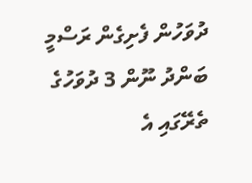ދުވަހުން ފެށިގެން ރަސްމީ ބަންދު ނޫން 3 ދުވަހުގެ ތެރޭގައި އެ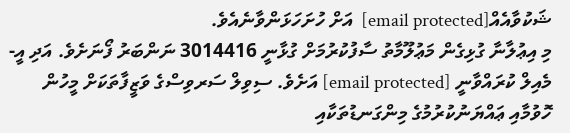ޝަކުވާއެއް[email protected]  އަށް ހުށަހަޅަންވާނެއެވެ.
މި އިޢުލާނާ ގުޅިގެން މަޢުލޫމާތު ސާފުކުރުމަށް ގުޅާނީ 3014416 ނަންބަރު ފޯނަށެވެ. އަދި އީ-މެއިލް ކުރައްވާނީ [email protected] އަށެވެ. ސިވިލް ސަރވިސްގެ ވަޒީފާތަކަށް މީހުން ހޮވުމާއި ޢައްޔަނުކުރުމުގެ މިންގަނޑުތަކާއި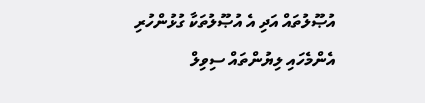އުޞޫލުތައް އަދި އެ އުޞޫލުތަކާ ގުޅުންހުރި އެންމެހައި ލިޔުންތައް ސިވިލް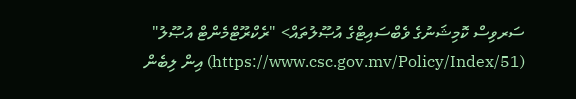ސަރވިސް ކޮމިޝަނުގެ ވެބްސައިޓްގެ އުޞޫލުތައް> "ރެކްރޫޓްމެންޓް އުޞޫލު" (https://www.csc.gov.mv/Policy/Index/51) އިން ލިބެން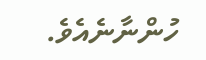ހުންނާނެއެވެ.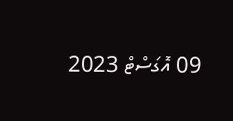09 އޮގަސްޓް 2023